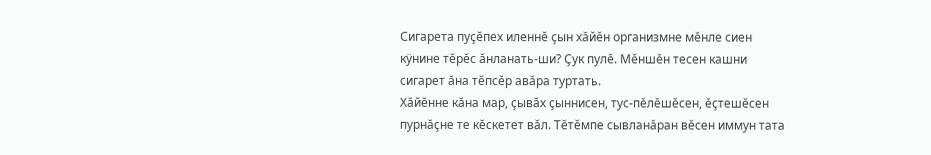Сигарета пуçĕпех иленнĕ çын хăйĕн организмне мĕнле сиен кÿнине тĕрĕс ăнланать-ши? Çук пулĕ. Мĕншĕн тесен кашни сигарет ăна тĕпсĕр авăра туртать.
Хăйĕнне кăна мар, çывăх çыннисен, тус-пĕлĕшĕсен, ĕçтешĕсен пурнăçне те кĕскетет вăл. Тĕтĕмпе сывланăран вĕсен иммун тата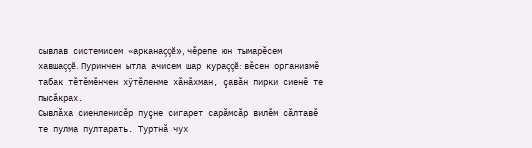сывлав системисем «арканаççĕ», чĕрепе юн тымарĕсем хавшаççĕ. Пуринчен ытла ачисем шар кураççĕ: вĕсен организмĕ табак тĕтĕмĕнчен хÿтĕленме хăнăхман, çавăн пирки сиенĕ те пысăкрах.
Сывлăха сиенленисĕр пуçне сигарет сарăмсăр вилĕм сăлтавĕ те пулма пултарать. Туртнă чух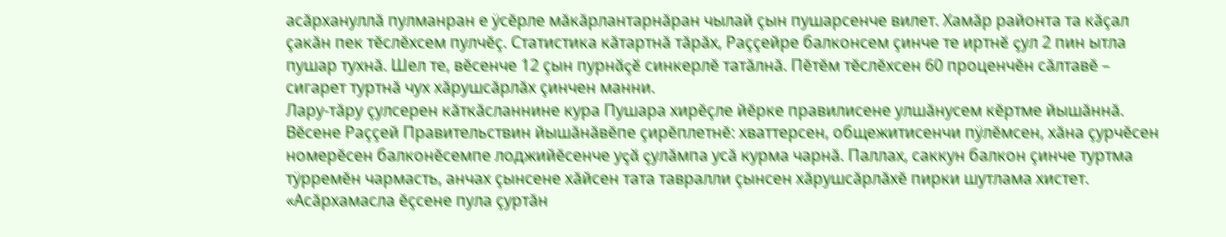асăрхануллă пулманран е ÿсĕрле мăкăрлантарнăран чылай çын пушарсенче вилет. Хамăр районта та кăçал çакăн пек тĕслĕхсем пулчĕç. Статистика кăтартнă тăрăх, Раççейре балконсем çинче те иртнĕ çул 2 пин ытла пушар тухнă. Шел те, вĕсенче 12 çын пурнăçĕ синкерлĕ татăлнă. Пĕтĕм тĕслĕхсен 60 проценчĕн сăлтавĕ – сигарет туртнă чух хăрушсăрлăх çинчен манни.
Лару-тăру çулсерен кăткăсланнине кура Пушара хирĕçле йĕрке правилисене улшăнусем кĕртме йышăннă. Вĕсене Раççей Правительствин йышăнăвĕпе çирĕплетнĕ: хваттерсен, общежитисенчи пÿлĕмсен, хăна çурчĕсен номерĕсен балконĕсемпе лоджийĕсенче уçă çулăмпа усă курма чарнă. Паллах, саккун балкон çинче туртма тÿрремĕн чармасть, анчах çынсене хăйсен тата тавралли çынсен хăрушсăрлăхĕ пирки шутлама хистет.
«Асăрхамасла ĕçсене пула çуртăн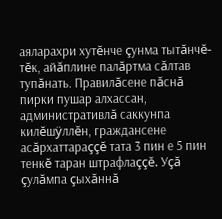аяларахри хутĕнче çунма тытăнчĕ-тĕк, айăплине палăртма сăлтав тупăнать. Правилăсене пăснă пирки пушар алхассан, административлă саккунпа килĕшÿллĕн, граждансене асăрхаттараççĕ тата 3 пин е 5 пин тенкĕ таран штрафлаççĕ. Уçă çулăмпа çыхăннă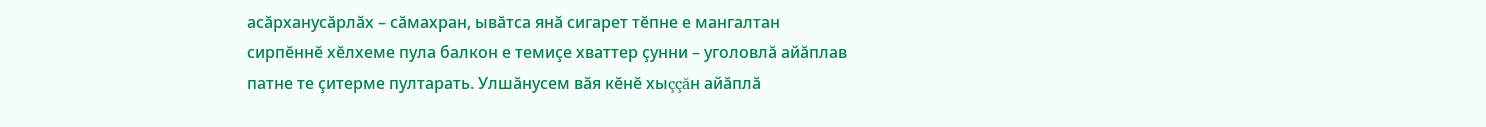асăрханусăрлăх – сăмахран, ывăтса янă сигарет тĕпне е мангалтан сирпĕннĕ хĕлхеме пула балкон е темиçе хваттер çунни – уголовлă айăплав патне те çитерме пултарать. Улшăнусем вăя кĕнĕ хыççăн айăплă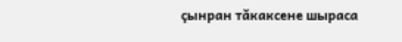çынран тăкаксене шыраса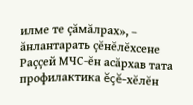илме те çăмăлрах», – ăнлантарать çĕнĕлĕхсене Раççей МЧС-ĕн асăрхав тата профилактика ĕçĕ-хĕлĕн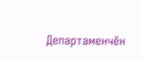Департаменчĕн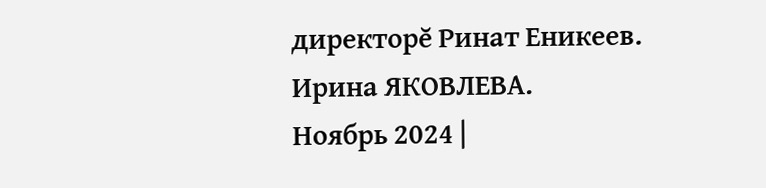директорĕ Ринат Еникеев.
Ирина ЯКОВЛЕВА.
Ноябрь 2024 |